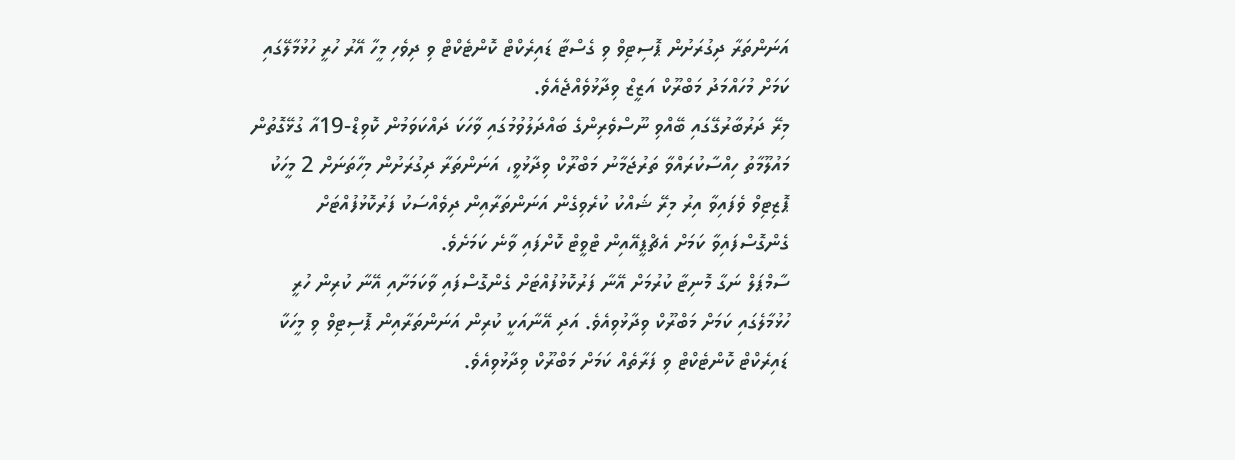އަނަންތަރާ ދިގުރަށުން ޕޮސިޓިވް ވި ގެސްޓާ ޑައިރެކްޓް ކޮންޓެކްޓް ވި ދިވެހި މީހާ އޭރު ހުރީ ހުޅުމާލޭގައި ކަމަށް މުހައްމަދު މަބްރޫކް އަޒީޒް ވިދާޅުވެއްޖެއެވެ.
މިރޭ ދަރުބާރުގޭގައި ބޭއްވި ނޫސްވެރިންގެ ބައްދަލުވުމުގައި ވާހަކަ ދައްކަވަމުން ކޮވިޑް-19އާ ގުޅޭގޮތުން މައުލޫމާތު ހިއްސާކުރައްވާ ތަރުޖަމާނު މަބްރޫކް ވިދާޅުވީ، އަނަންތަރާ ދިގުރަށުން މިހާތަނަށް 2 މީހަކު ޕޮޒިޓިވް ވެފައިވާ އިރު މިރޭ ޝައްކު ކުރެވިގެން އަނަންތަރާއިން ދިވެއްސަކު ފަރުކޮޅުފުއްޓަށް ގެންގޮސްފައިވާ ކަމަށް އެޗްޕީއޭއިން ޓްވީޓް ކޮށްފައި ވާނެ ކަމަށެވެ.
ސާމްޕަލް ނަގާ މޮނިޓާ ކުރުމަށް އޭނާ ފަރުކޮޅުފުއްޓަށް ގެންގޮސްފައި ވާކަމަށާއި އޭނާ ކުރިން ހުރީ ހުޅުމާލެގައި ކަމަށް މަބްރޫކް ވިދާޅުވިއެވެ. އަދި އޭނާއަކީ ކުރިން އަނަންތަރާއިން ޕޮސިޓިވް ވި މީހަކާ ޑައިރެކްޓް ކޮންޓެކްޓް ވި ފަރާތެއް ކަމަށް މަބްރޫކް ވިދާޅުވިއެވެ.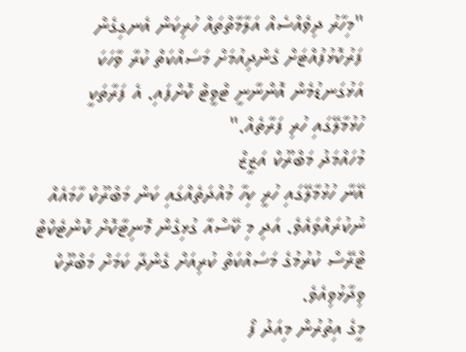"މިހާރު ދިވެއްސެއް އަލާމާތްތައް ހުރިކަން އެނގިގެން ފަރުކޮޅުފުއްޓަށް ގެންދިއުމަށް މަސައްކަތް ކުރާ ވާހަކަ އަޅުގަނޑުމެން އޮންނާނީ ޓްވީޓް ކޮށްފައި. އެ ފަރާތަކީ ހުޅުމާލޭގައި ހުރި ފަރާތެއް."
މުހައްމަދު މަބްރޫކް އަޒީޒް
އޭނާ ހުޅުމާލޭގައި ހުރީ ކިހާ މުއްދަތެއްގައި ކަން މަބްރޫކް ހާމައެއް ނުކުރައްވައެވެ. އަދި މި ކޭސްއާ ގުޅިގެން މޮނިޓާކޮށް ކޮންޓެކްޓް ޓްރޭސް ކުރުމުގެ މަސައްކަތް ކުރިއަށް ގެންދާ ކަމަށް މަބްރޫކް ވިދާޅުވިއެވެ.
މީގެ އިތުރުން މިއަދު ފޯ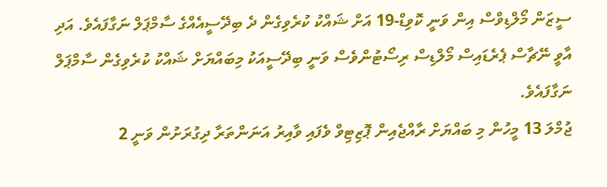ސީޒަން މޯލްޑިވްސް އިން ވަނީ ކޮވިޑް-19 އަށް ޝައްކު ކުރެވިގެން ދެ ބިދޭސީއެއްގެ ސާމްޕަލް ނަގާފައެވެ. އަދި އާވީ ނޭޗާސް ޕެރެޑައިސް މޯލްޑިސް ރިސޯޓުންވެސް ވަނީ ބިދޭސީއަކު މިބައްޔަށް ޝައްކު ކުރެވިގެން ސާމްޕަލް ނަގާފައެވެ.
ޖުމްލަ 13 މީހުން މި ބައްޔަށް ރާއްޖެއިން ޕޮޒިޓިވް ވެފައި ވާއިރު އަނަންތަރާ ދިގުރަށުން ވަނީ 2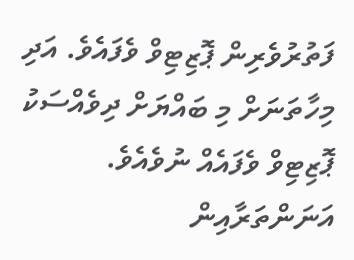ފަތުރުވެރިން ޕޮޒިޓިވް ވެފައެވެ. އަދި މިހާތަނަށް މި ބައްޔަށް ދިވެއްސަކު ޕޮޒިޓިވް ވެފައެއް ނުވެއެވެ.
އަނަންތަރާއިން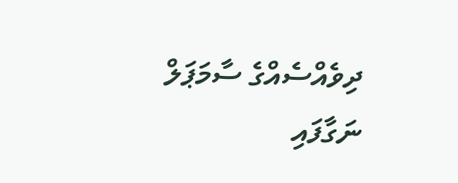ދިވެއްސެއްގެ ސާމަޕަލް ނަގާފައި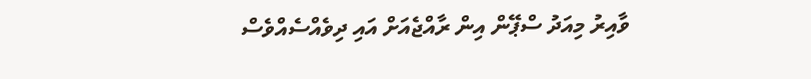ވާއިރު މިއަދު ސްޕޭން އިން ރާއްޖެއަށް އައި ދިވެއްސެއްވެސް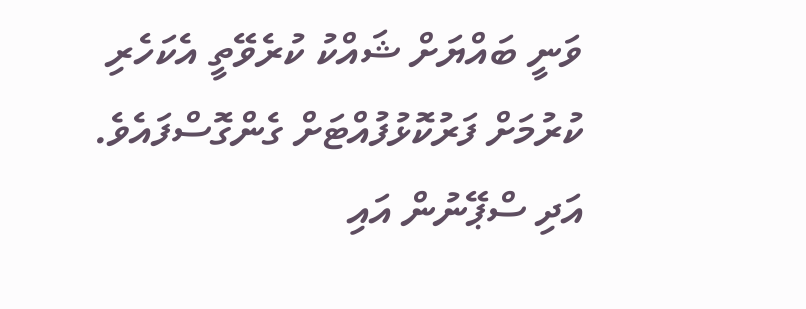ވަނީ ބައްޔަށް ޝައްކު ކުރެވޭތީ އެކަހެރި ކުރުމަށް ފަރުކޮޅުފުއްޓަށް ގެންގޮސްފައެވެ. އަދި ސްޕޭނުން އައި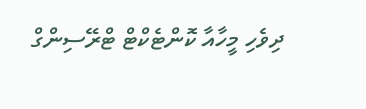ދިވެހި މީހާއާ ކޮންޓެކްޓް ޓްރޭސިންގް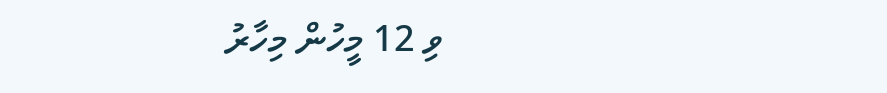ވި 12 މީހުން މިހާރު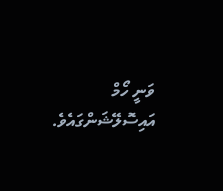ވަނީ ހޯމް އައިސޮލޭޝަންގައެވެ.